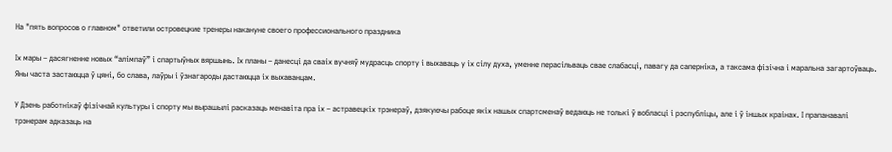На "пять вопросов о главном" ответили островецкие тренеры накануне своего профессионального праздника

Іх мары – дасягненне новых “алімпаў” і спартыўных вяршынь. Іх планы – данесці да сваіх вучняў мудрасць спорту і выхаваць у іх сілу духа, уменне перасільваць свае слабасці, павагу да саперніка, а таксама фізічна і маральна загартоўваць. Яны часта застаюцца ў цяні, бо слава, лаўры і ўзнагароды дастаюцца іх выхаванцам.

У Дзень работнікаў фізічнай культуры і спорту мы вырашылі расказаць менавіта пра іх – астравецкіх трэнераў, дзякуючы рабоце якіх нашых спартсменаў ведаюць не толькі ў вобласці і рэспубліцы, але і ў іншых краінах. І прапанавалі трэнерам адказаць на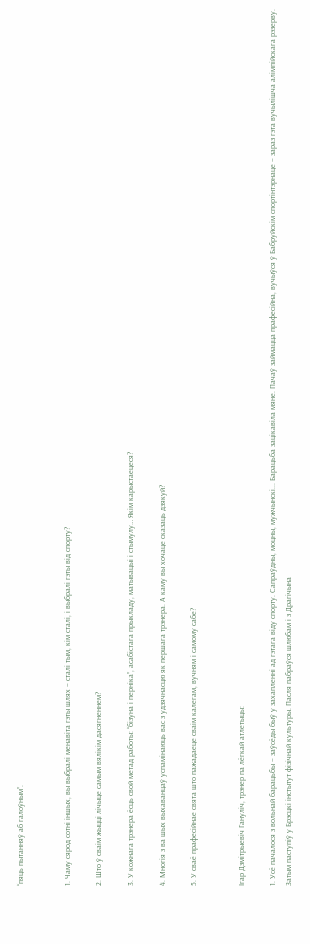“пяць пытанняў аб галоўным”.


1. Чаму сярод сотні іншых, вы выбралі менавіта гэты шлях – сталі тым, кім сталі, і выбралі гэты від спорту?

2. Што ў сваім жыцці лічыце самым вялікім дасягненнем?

3. У кожнага трэнера ёсць свой метад работы: “бізуна і перніка”, асабістага прыкладу, матывацыі і стымулу… Якім карыстаецеся?

4. Многія з ва шых выхаванцаў успамінаюць вас з удзячнасцю як першага трэнера. А каму вы хочаце сказаць дзякуй?

5. У сваё прафесійнае свята што пажадаеце сваім калегам, вучням і самому сабе?


Ігар Дзмітрыевіч Гануліч, трэнер па лёгкай атлетыцы:

1. Усё пачалося з вольнай барацьбы – заўсёды быў у захапленні ад гэтага віду спорту. Сапраўдны, моцны, мужчынскі... Барацьба зацікавіла мяне. Пачаў займацца прафесійна, вучыўся ў Бабруйскім спортінтэрнаце – зараз гэта вучылішча алімпійскага рэзерву. Затым паступіў у Брэсцкі інстытут фізічнай культуры. Пасля пабраўся шлюбам і з Драгічына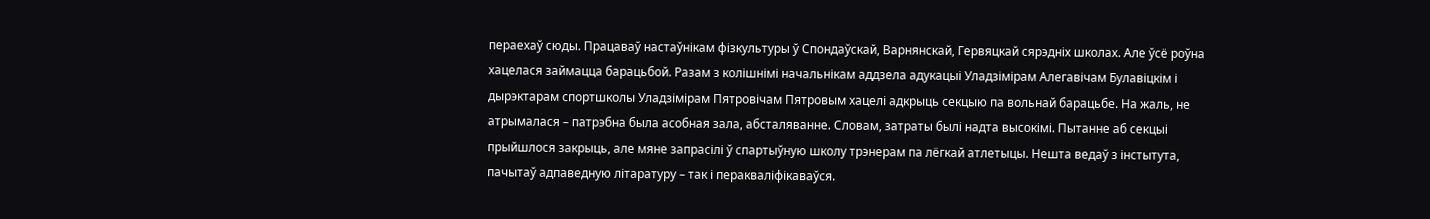пераехаў сюды. Працаваў настаўнікам фізкультуры ў Спондаўскай, Варнянскай, Гервяцкай сярэдніх школах. Але ўсё роўна хацелася займацца барацьбой. Разам з колішнімі начальнікам аддзела адукацыі Уладзімірам Алегавічам Булавіцкім і дырэктарам спортшколы Уладзімірам Пятровічам Пятровым хацелі адкрыць секцыю па вольнай барацьбе. На жаль, не атрымалася – патрэбна была асобная зала, абсталяванне. Словам, затраты былі надта высокімі. Пытанне аб секцыі прыйшлося закрыць, але мяне запрасілі ў спартыўную школу трэнерам па лёгкай атлетыцы. Нешта ведаў з інстытута, пачытаў адпаведную літаратуру – так і перакваліфікаваўся.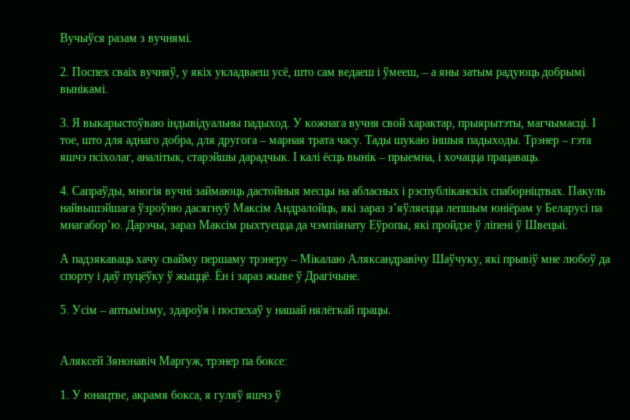Вучыўся разам з вучнямі.

2. Поспех сваіх вучняў, у якіх укладваеш усё, што сам ведаеш і ўмееш, – а яны затым радуюць добрымі вынікамі.

3. Я выкарыстоўваю індывідуальны падыход. У кожнага вучня свой характар, прыярытэты, магчымасці. І тое, што для аднаго добра, для другога – марная трата часу. Тады шукаю іншыя падыходы. Трэнер – гэта яшчэ псіхолаг, аналітык, старэйшы дарадчык. І калі ёсць вынік – прыемна, і хочацца працаваць.

4. Сапраўды, многія вучні займаюць дастойныя месцы на абласных і рэспубліканскіх спаборніцтвах. Пакуль найвышэйшага ўзроўню дасягнуў Максім Андралойць, які зараз з’яўляецца лепшым юніёрам у Беларусі па мнагабор’ю. Дарэчы, зараз Максім рыхтуецца да чэмпіянату Еўропы, які пройдзе ў ліпені ў Швецыі.

А падзякаваць хачу свайму першаму трэнеру – Мікалаю Аляксандравічу Шаўчуку, які прывіў мне любоў да спорту і даў пуцёўку ў жыццё. Ён і зараз жыве ў Драгічыне.

5. Усім – аптымізму, здароўя і поспехаў у нашай нялёгкай працы.


Аляксей Зянонавіч Маргуж, трэнер па боксе:

1. У юнацтве, акрамя бокса, я гуляў яшчэ ў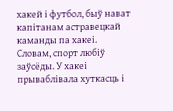хакей і футбол, быў нават капітанам астравецкай каманды па хакеі. Словам, спорт любіў заўсёды. У хакеі прываблівала хуткасць і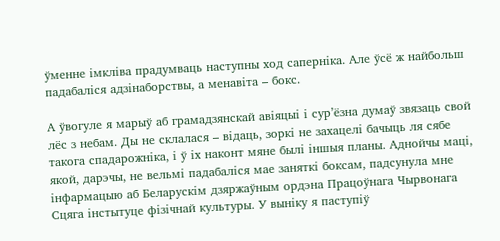ўменне імкліва прадумваць наступны ход саперніка. Але ўсё ж найбольш падабаліся адзінаборствы, а менавіта – бокс.

А ўвогуле я марыў аб грамадзянскай авіяцыі і сур’ёзна думаў звязаць свой лёс з небам. Ды не склалася – відаць, зоркі не захацелі бачыць ля сябе такога спадарожніка, і ў іх наконт мяне былі іншыя планы. Аднойчы маці, якой, дарэчы, не вельмі падабаліся мае заняткі боксам, падсунула мне інфармацыю аб Беларускім дзяржаўным ордэна Працоўнага Чырвонага Сцяга інстытуце фізічнай культуры. У выніку я паступіў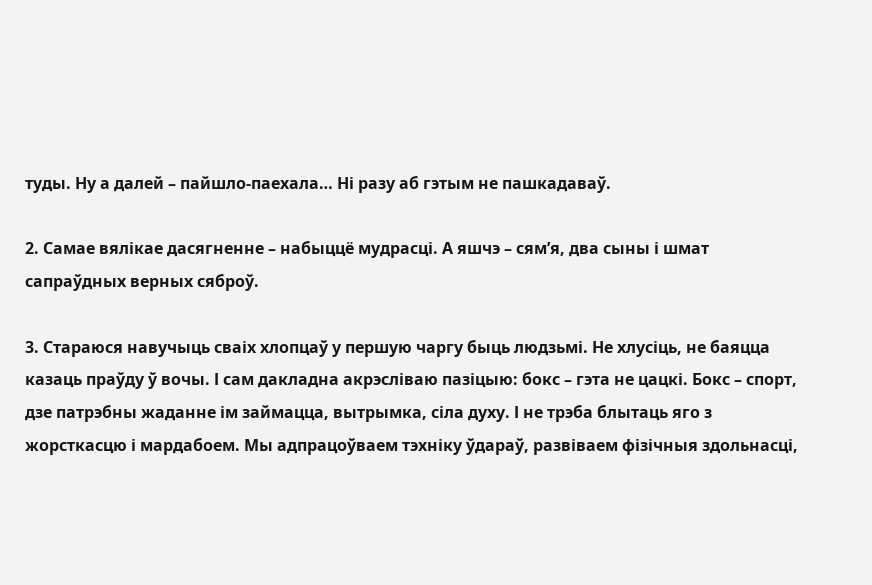туды. Ну а далей – пайшло-паехала… Ні разу аб гэтым не пашкадаваў.

2. Самае вялікае дасягненне – набыццё мудрасці. А яшчэ – сям’я, два сыны і шмат сапраўдных верных сяброў.

3. Стараюся навучыць сваіх хлопцаў у першую чаргу быць людзьмі. Не хлусіць, не баяцца казаць праўду ў вочы. І сам дакладна акрэсліваю пазіцыю: бокс – гэта не цацкі. Бокс – спорт, дзе патрэбны жаданне ім займацца, вытрымка, сіла духу. І не трэба блытаць яго з жорсткасцю і мардабоем. Мы адпрацоўваем тэхніку ўдараў, развіваем фізічныя здольнасці,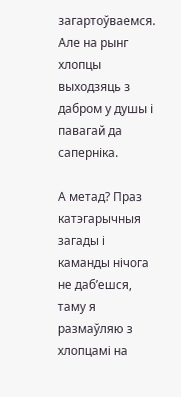загартоўваемся. Але на рынг хлопцы выходзяць з дабром у душы і павагай да саперніка.

А метад? Праз катэгарычныя загады і каманды нічога не даб’ешся, таму я размаўляю з хлопцамі на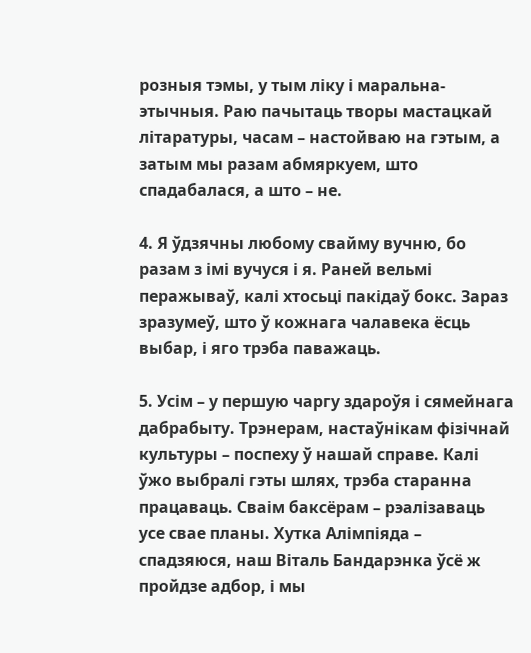розныя тэмы, у тым ліку і маральна-этычныя. Раю пачытаць творы мастацкай літаратуры, часам – настойваю на гэтым, а затым мы разам абмяркуем, што спадабалася, а што – не.

4. Я ўдзячны любому свайму вучню, бо разам з імі вучуся і я. Раней вельмі перажываў, калі хтосьці пакідаў бокс. Зараз зразумеў, што ў кожнага чалавека ёсць выбар, і яго трэба паважаць.

5. Усім – у першую чаргу здароўя і сямейнага дабрабыту. Трэнерам, настаўнікам фізічнай культуры – поспеху ў нашай справе. Калі ўжо выбралі гэты шлях, трэба старанна працаваць. Сваім баксёрам – рэалізаваць усе свае планы. Хутка Алімпіяда – спадзяюся, наш Віталь Бандарэнка ўсё ж пройдзе адбор, і мы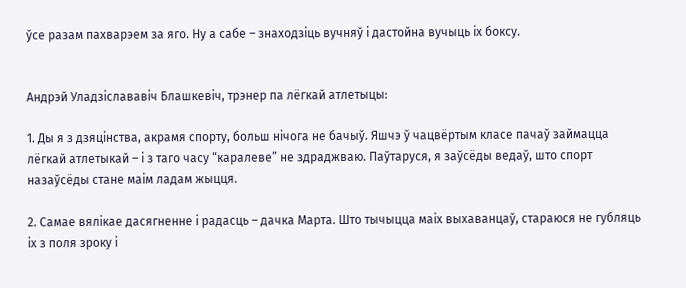ўсе разам пахварэем за яго. Ну а сабе – знаходзіць вучняў і дастойна вучыць іх боксу.


Андрэй Уладзіслававіч Блашкевіч, трэнер па лёгкай атлетыцы:

1. Ды я з дзяцінства, акрамя спорту, больш нічога не бачыў. Яшчэ ў чацвёртым класе пачаў займацца лёгкай атлетыкай – і з таго часу “каралеве” не здраджваю. Паўтаруся, я заўсёды ведаў, што спорт назаўсёды стане маім ладам жыцця.

2. Самае вялікае дасягненне і радасць – дачка Марта. Што тычыцца маіх выхаванцаў, стараюся не губляць іх з поля зроку і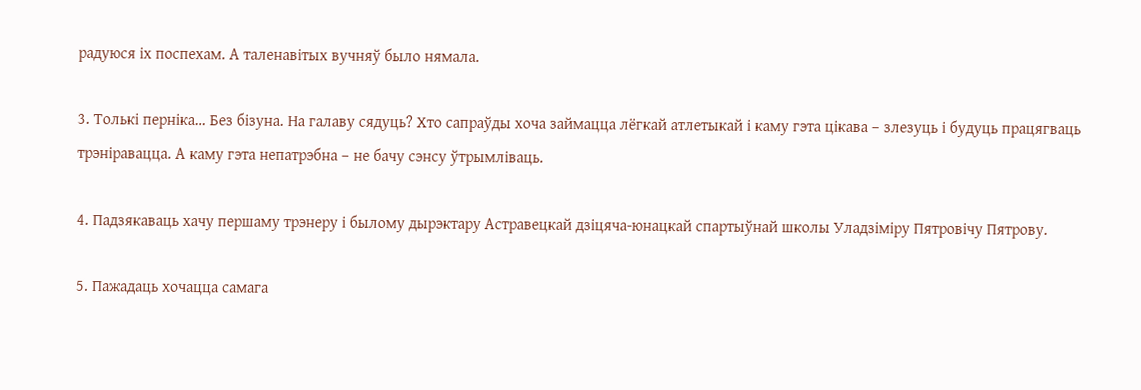радуюся іх поспехам. А таленавітых вучняў было нямала.

3. Толькі перніка… Без бізуна. На галаву сядуць? Хто сапраўды хоча займацца лёгкай атлетыкай і каму гэта цікава – злезуць і будуць працягваць трэніравацца. А каму гэта непатрэбна – не бачу сэнсу ўтрымліваць.

4. Падзякаваць хачу першаму трэнеру і былому дырэктару Астравецкай дзіцяча-юнацкай спартыўнай школы Уладзіміру Пятровічу Пятрову.

5. Пажадаць хочацца самага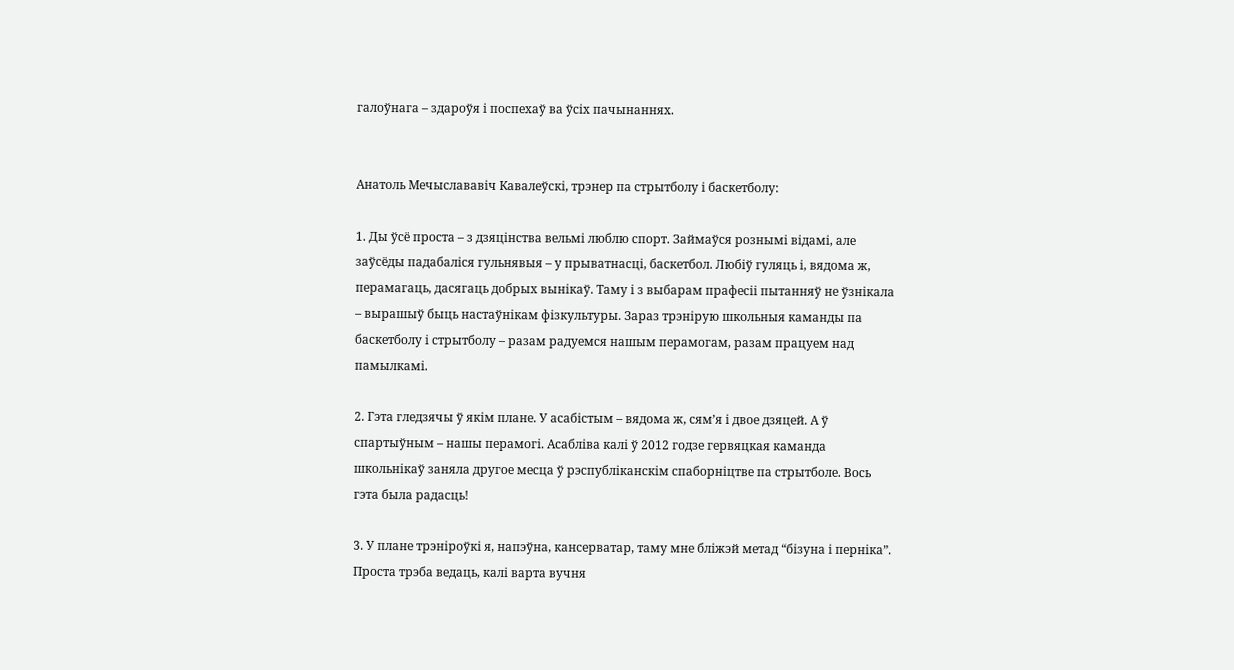галоўнага – здароўя і поспехаў ва ўсіх пачынаннях.


Анатоль Мечыслававіч Кавалеўскі, трэнер па стрытболу і баскетболу:

1. Ды ўсё проста – з дзяцінства вельмі люблю спорт. Займаўся рознымі відамі, але заўсёды падабаліся гульнявыя – у прыватнасці, баскетбол. Любіў гуляць і, вядома ж, перамагаць, дасягаць добрых вынікаў. Таму і з выбарам прафесіі пытанняў не ўзнікала – вырашыў быць настаўнікам фізкультуры. Зараз трэнірую школьныя каманды па баскетболу і стрытболу – разам радуемся нашым перамогам, разам працуем над памылкамі.

2. Гэта гледзячы ў якім плане. У асабістым – вядома ж, сям’я і двое дзяцей. А ў спартыўным – нашы перамогі. Асабліва калі ў 2012 годзе гервяцкая каманда школьнікаў заняла другое месца ў рэспубліканскім спаборніцтве па стрытболе. Вось гэта была радасць!

3. У плане трэніроўкі я, напэўна, кансерватар, таму мне бліжэй метад “бізуна і перніка”. Проста трэба ведаць, калі варта вучня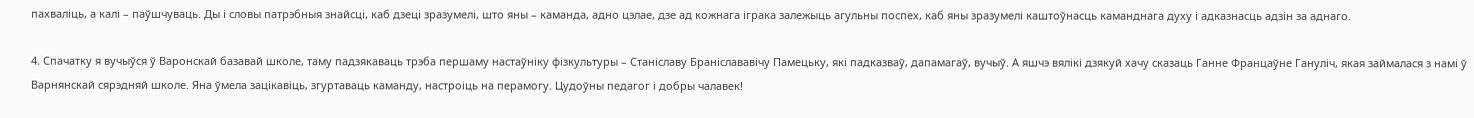пахваліць, а калі – паўшчуваць. Ды і словы патрэбныя знайсці, каб дзеці зразумелі, што яны – каманда, адно цэлае, дзе ад кожнага іграка залежыць агульны поспех, каб яны зразумелі каштоўнасць каманднага духу і адказнасць адзін за аднаго.

4. Спачатку я вучыўся ў Варонскай базавай школе, таму падзякаваць трэба першаму настаўніку фізкультуры – Станіславу Браніслававічу Памецьку, які падказваў, дапамагаў, вучыў. А яшчэ вялікі дзякуй хачу сказаць Ганне Францаўне Гануліч, якая займалася з намі ў Варнянскай сярэдняй школе. Яна ўмела зацікавіць, згуртаваць каманду, настроіць на перамогу. Цудоўны педагог і добры чалавек!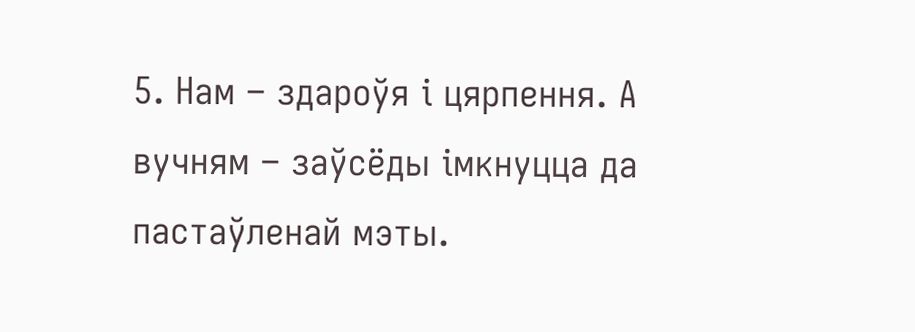5. Нам – здароўя і цярпення. А вучням – заўсёды імкнуцца да пастаўленай мэты.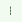---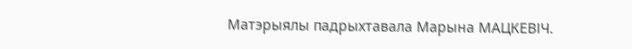Матэрыялы падрыхтавала Марына МАЦКЕВІЧ.